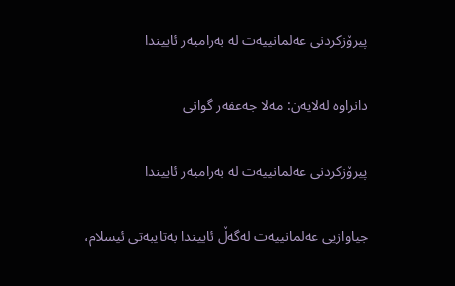پیرۆزكردنى عه‌لمانییه‌ت له‌ به‌رامبه‌ر ئاییندا

دانراوه له‌لایه‌ن: مه‌لا جه‌عفه‌ر گوانی

پیرۆزكردنى عه‌لمانییه‌ت له‌ به‌رامبه‌ر ئاییندا

جیاوازیى عه‌لمانییه‌ت له‌گه‌ڵ ئاییندا به‌تایبه‌تى ئیسلام،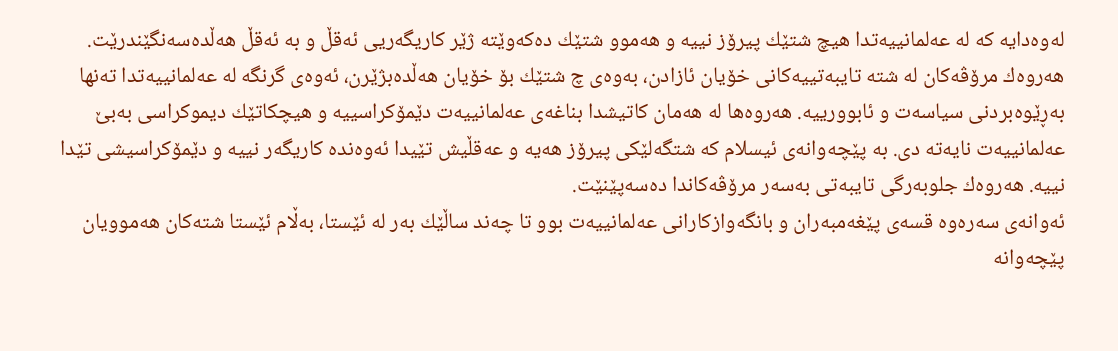له‌وه‌دایه‌ كه‌ له‌ عه‌لمانییه‌تدا هیچ شتێك پیرۆز نییه‌ و هه‌موو شتێك ده‌كه‌وێته‌ ژێر كاریگه‌ریى ئه‌قڵ و به‌ ئه‌قڵ هه‌ڵده‌سه‌نگێندرێت. هه‌روه‌ك مرۆڤه‌كان له‌ شته‌ تایبه‌تییه‌كانى خۆیان ئازادن، به‌وه‌ى چ شتێك بۆ خۆیان هه‌ڵده‌بژێرن، ئه‌وه‌ى گرنگه‌ له‌ عه‌لمانییه‌تدا ته‌نها به‌ڕێوه‌بردنى سیاسه‌ت و ئابوورییه‌. هه‌روه‌ها له‌ هه‌مان كاتیشدا بناغه‌ى عه‌لمانییه‌ت دێمۆكراسییه‌ و هیچكاتێك دیموكراسی به‌بێ عه‌لمانییه‌ت نایه‌ته ‌دى. به‌ پێچه‌وانه‌ى ئیسلام كه‌ شتگه‌لێكى پیرۆز هه‌یه ‌و عه‌قڵیش تێیدا ئه‌وه‌نده‌ كاریگه‌ر نییه ‌و دێمۆكراسیشى تێدا نییه‌. هه‌روه‌ك جلوبه‌رگى تایبه‌تى به‌سه‌ر مرۆڤه‌كاندا ده‌سه‌پێنێت.
ئه‌وانه‌ى سه‌ره‌وه‌ قسه‌ى پێغه‌مبه‌ران و بانگه‌وازكارانى عه‌لمانییه‌ت بوو تا چه‌ند ساڵێك به‌ر له‌ ئێستا، به‌ڵام ئێستا شته‌كان هه‌موویان پێچه‌وانه‌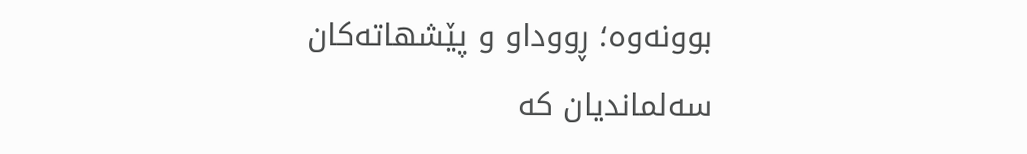بوونه‌وه‌؛ ڕووداو و پێشهاته‌كان سه‌لماندیان كه‌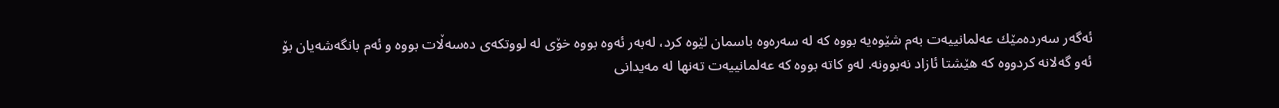ئه‌گه‌ر سه‌رده‌مێك عه‌لمانییه‌ت به‌م شێوه‌یه‌ بووه‌ كه‌ له‌ سه‌ره‌وه‌ باسمان لێوه‌ كرد، له‌به‌ر ئه‌وه‌ بووه خۆى له‌ لووتكه‌ى ده‌سه‌ڵات بووه‌ و ئه‌م بانگه‌شه‌یان بۆ ئه‌و گه‌لانه‌‌ كردووه‌ كه‌ هێشتا ئازاد نه‌بوونه‌. له‌و كاته‌ بووه‌ كه‌ عه‌لمانییه‌ت ته‌نها له‌ مه‌یدانى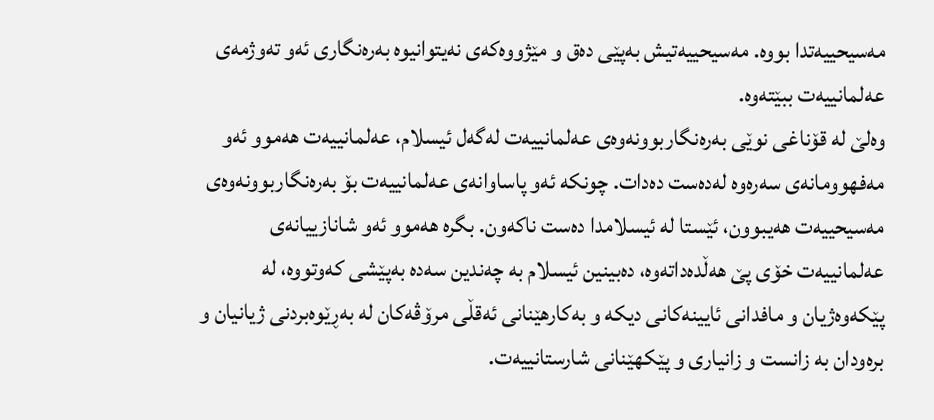مه‌سیحییه‌تدا بووه‌. مه‌سیحییه‌تیش به‌پێى ده‌ق و مێژووه‌كه‌ى نه‌یتوانیوه‌ به‌ره‌نگارى ئه‌و ته‌وژمه‌ى عه‌لمانییه‌ت ببێته‌وه‌.
وه‌لێ له‌ قۆناغى نوێى به‌ره‌نگاربوونه‌وه‌ى عه‌لمانییه‌ت له‌گه‌ل ئیسلام، عه‌لمانییه‌ت هه‌موو ئه‌و مه‌فهوومانه‌ى سه‌ره‌وه‌ له‌ده‌ست ده‌دات. چونكه‌ ئه‌و پاساوانه‌ى عه‌لمانییه‌ت بۆ به‌ره‌نگاربوونه‌وه‌ى مه‌سیحییه‌ت هه‌یبوون، ئێستا له‌ ئیسلامدا ده‌ست ناكه‌ون. بگره‌ هه‌موو ئه‌و شانازییانه‌ى عه‌لمانییه‌ت خۆى پێ هه‌ڵده‌داته‌وه‌، ده‌بینین ئیسلام به‌ چه‌ندین سه‌ده‌ به‌پێشى كه‌وتووه‌، له‌ پێكه‌وه‌ژیان و مافدانى ئایینه‌كانى دیكه‌ و به‌كارهێنانى ئه‌قڵى مرۆڤه‌كان له‌ به‌ڕێوه‌بردنى ژیانیان و بره‌ودان به‌ زانست و زانیارى و پێكهێنانى شارستانییه‌ت.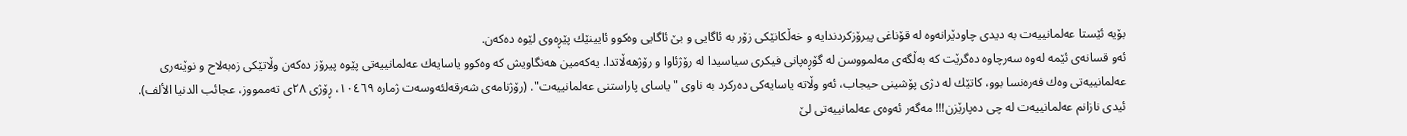بۆیه‌ ئێستا عه‌لمانییه‌ت به‌ دیدى چاودێرانه‌وه‌ له‌ قۆناغی پیرۆزكردندایه‌ و خه‌ڵكانێكى زۆر به‌ ئاگایى و بێ ئاگایى وه‌كوو ئایینێك پێڕه‌وى لێوه‌ ده‌كه‌ن.
ئه‌و قسانه‌ى ئێمه‌ له‌وه‌ سه‌رچاوه‌ ده‌گرێت كه‌ به‌ڵگه‌ى مه‌لمووسن له‌ گۆڕه‌پانى فیكرى سیاسیدا له‌ رۆژئاوا و رۆژهه‌ڵاتدا. یه‌كه‌مین هه‌نگاویش كه‌ وه‌كوو یاسایه‌ك عه‌لمانییه‌تى پێوه‌ پیرۆز ده‌كه‌ن وڵاتێكى زه‌به‌لاح‌ و نوێنه‌رى عه‌لمانییه‌تى وه‌ك فه‌ره‌نسا بوو، كاتێك له‌ دژى پۆشینى حیجاب، ئه‌و وڵاته‌ یاسایه‌كى ده‌ركرد به ‌ناوى "یاساى پاراستنى عه‌لمانییه‌ت". (رۆژنامه‌ی شه‌رقه‌لئه‌وسه‌ت ژماره ١٠٤٦٩، ڕۆژی ٢٨ی ته‌ممووز، عجائب الدنيا الألف). ئیدى نازانم عه‌لمانییه‌ت له‌ چى ده‌پارێزن!!! مه‌گه‌ر ئه‌وه‌ى عه‌لمانییه‌تى لێ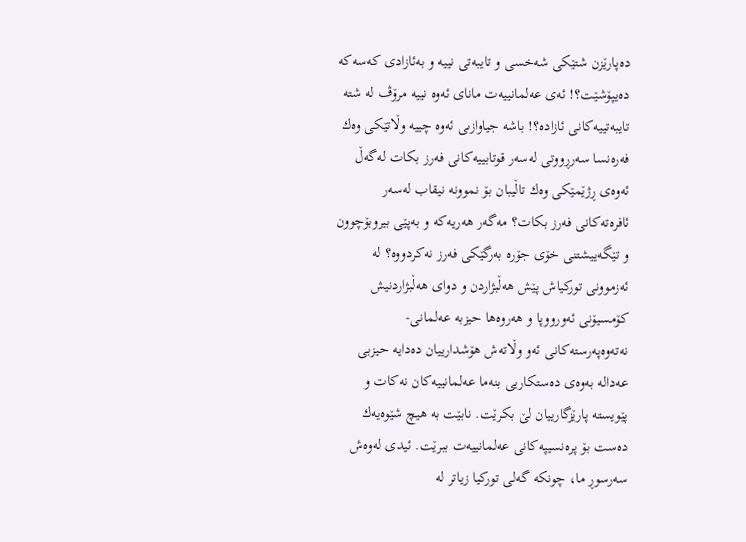ده‌پارێزن شتێكى شه‌خسی و تایبه‌تى نییه ‌و به‌ئازادى كه‌سه‌كه‌ ده‌یپۆشێت؟! ئه‌ى عه‌لمانییه‌ت ماناى ئه‌وه‌ نییه‌ مرۆڤ له‌ شته‌ تایبه‌تییه‌كانى ئازاده‌؟! باشه‌ جیاوازىی ئه‌وه‌ چییه‌ وڵاتێكى وه‌ك فه‌ره‌نسا سه‌رڕووتى له‌سه‌ر قوتابییه‌كانى فه‌رز بكات له‌گه‌ڵ ئه‌وه‌ى ڕژێمێكى وه‌ك تاڵیبان بۆ نموونه‌ نیقاب له‌سه‌ر ئافره‌ته‌كانى فه‌رز بكات؟ مه‌گه‌ر هه‌ریه‌كه ‌و به‌پێى بیروبۆچوون و تێگه‌ییشتنى خۆى جۆره‌ به‌رگێكى فه‌رز نه‌كردووه‌؟ له‌ ئه‌زموونى توركیاش پێش هه‌ڵبژاردن و دواى هه‌ڵبژاردنیش كۆمسیۆنى ئه‌ورووپا و هه‌روه‌ها حیزبه‌ عه‌لمانى-نه‌ته‌وه‌په‌رسته‌كانى ئه‌و وڵاته‌ش هۆشدارییان ده‌دایه‌ حیزبى عه‌داله‌ به‌وه‌ى ده‌ستكاریی بنه‌ما عه‌لمانییه‌كان نه‌كات و پێویسته‌ پارێزگارییان لێ بكرێت. نابێت به‌ هیچ شێوه‌یه‌ك ده‌ست بۆ پره‌نسیپه‌كانى عه‌لمانییه‌ت ببرێت. ئیدى له‌وه‌ش سه‌رسوڕ ما، چونكه‌ گه‌لى توركیا زیاتر له‌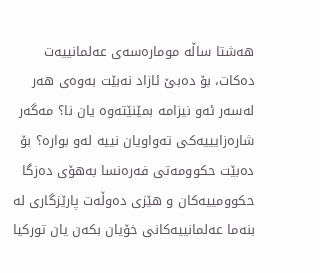هه‌شتا ساڵه‌ موماره‌سه‌ى عه‌لمانییه‌ت ده‌كات، بۆ ده‌بێ ئازاد نه‌بێت به‌وه‌ى هه‌ر له‌سه‌ر ئه‌و نیزامه‌ بمێنێته‌وه‌ یان نا؟ مه‌گه‌ر شاره‌زایییه‌كى ته‌واویان نییه‌ له‌و بواره؟ بۆ ده‌بێت حكوومه‌تى فه‌ره‌نسا به‌هۆى ده‌زگا حكوومییه‌كان و هێزى ده‌وڵه‌ت پارێزگارى له‌ بنه‌ما عه‌لمانییه‌كانى خۆیان بكه‌ن یان توركیا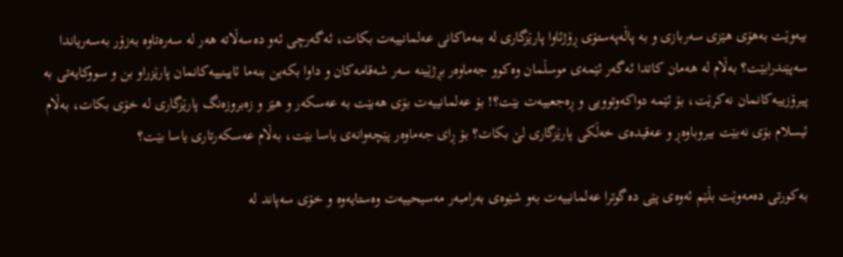بیه‌وێت به‌هۆى هێزى سه‌ربازى و به‌ پاڵه‌په‌ستۆى ڕۆژئاوا پارێزگارى له‌ بنه‌ماكانى عه‌لمانییه‌ت بكات، ئه‌گه‌رچى ئه‌و ده‌سه‌ڵاته‌ هه‌ر له‌ سه‌ره‌تاوه‌ به‌زۆر به‌سه‌ریاندا سه‌پێندرابێت؟ به‌ڵام له‌ هه‌مان كاتدا ئه‌گه‌ر ئێمه‌ى موسڵمان وه‌كوو جه‌ماوه‌ر بڕژێینه‌ سه‌ر شه‌قامه‌كان و داوا بكه‌ین بنه‌ما ئایینییه‌كانمان پارێزراو بن و سووكایه‌تى به‌ پیرۆزییه‌كانمان نه‌كرێت، بۆ ئێمه‌ دواكه‌وتوویی و ڕه‌جعییه‌ت بێت؟! بۆ عه‌لمانییه‌ت بۆی هه‌بێت به‌ عه‌سكه‌ر و هێز و زه‌بروزه‌نگ پارێزگارى له‌ خۆى بكات، به‌ڵام ئیسلام بۆى نه‌بێت بیروباوه‌ڕ و عه‌قیده‌ى خه‌ڵكى پارێزگارى لێ بكات؟ بۆ ڕاى جه‌ماوه‌ر پێچه‌وانه‌ى یاسا بێت، به‌ڵام عه‌سكه‌رتارى یاسا بێت؟

به‌كورتى ده‌مه‌وێت بڵێم ئه‌وه‌ى پێى ده‌گوترا عه‌لمانییه‌ت به‌و شێوه‌ى به‌رامبه‌ر مه‌سیحییه‌ت وه‌ستایه‌وه ‌و خۆى سه‌پاند له‌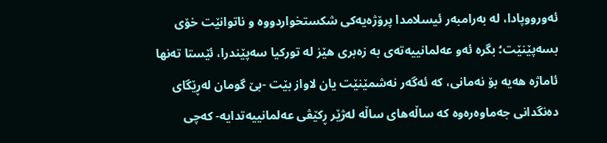ئه‌ورووپادا، له‌ به‌رامبه‌ر ئیسلامدا پرۆژه‌یه‌كى شكستخواردووه ‌و ناتوانێت خۆى بسه‌پێنێت؛ بگره‌ ئه‌و عه‌لمانییه‌ته‌ى به‌ زه‌برى هێز له‌ توركیا سه‌پێندرا، ئێستا ته‌نها ئاماژه‌ هه‌یه‌ بۆ نه‌مانى، كه‌ ئه‌گه‌ر نه‌شمێنێت یان لاواز بێت -بێ گومان له‌ڕێگاى ده‌نگدانى جه‌ماوه‌ره‌وه‌ كه‌ ساڵه‌های ساڵه‌ له‌ژێر ڕكێڤى عه‌لمانییه‌تدایه- كه‌چى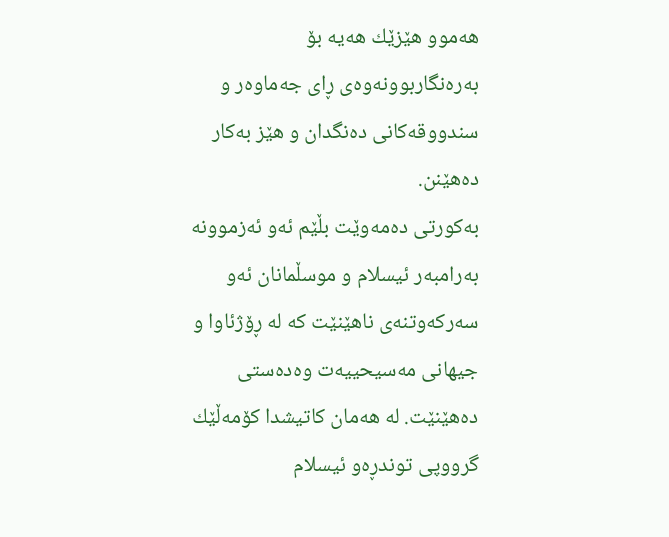هه‌موو هێزێك هه‌یه‌ بۆ به‌ره‌نگاربوونه‌وه‌ى ڕاى جه‌ماوه‌ر و سندووقه‌كانى ده‌نگدان و هێز به‌كار ده‌هێنن.
به‌كورتى ده‌مه‌وێت بڵێم ئه‌و ئه‌زموونه‌ به‌رامبه‌ر ئیسلام و موسڵمانان ئه‌و سه‌ركه‌وتنه‌ى ناهێنێت كه‌ له‌ ڕۆژئاوا و جیهانى مه‌سیحییه‌ت وه‌ده‌ستى ده‌هێنێت. له‌ هه‌مان كاتیشدا كۆمه‌ڵێك گرووپى توندڕه‌و ئیسلام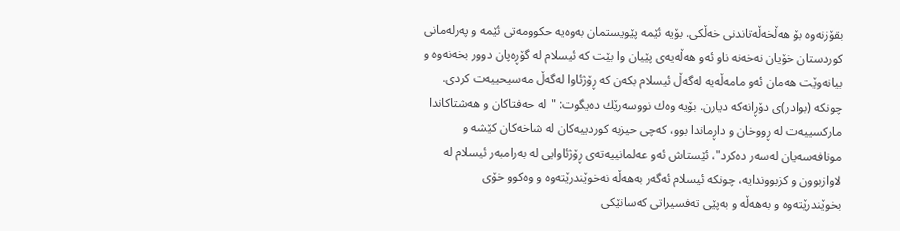بقۆزنه‌وه‌ بۆ هه‌ڵخه‌ڵه‌تاندنى خه‌ڵكى. بۆیه‌ ئێمه‌ پێویستمان به‌وه‌یه‌ حكوومه‌تى ئێمه ‌و په‌رله‌مانى كوردستان خۆیان نه‌خه‌نه‌ ناو ئه‌و هه‌ڵه‌یه‌ى پێیان وا بێت كه‌ ئیسلام له‌ گۆڕه‌پان دوور بخه‌نه‌وه ‌و بیانه‌وێت هه‌مان ئه‌و مامه‌ڵه‌یه‌ له‌گه‌ڵ ئیسلام بكه‌ن كه‌ ڕۆژئاوا له‌گه‌ڵ مه‌سیحییه‌ت كردى. چونكه‌ (بوادر)ى دۆڕانه‌كه‌ دیارن. بۆیه‌ وه‌ك نووسه‌رێك ده‌یگوت: "له‌ حه‌فتاكان و هه‌شتاكاندا ماركسییه‌ت له‌ ڕووخان و داڕماندا بوو، كه‌چى حیزبه‌ كوردییه‌كان له‌ شاخه‌كان كێشه ‌و مونافه‌سه‌یان له‌سه‌ر ده‌كرد"، ئێستاش ئه‌و عه‌لمانییه‌ته‌ى ڕۆژئاوایى له‌ به‌رامبه‌ر ئیسلام له‌ لاوازبوون و كزبووندایه‌، چونكه‌ ئیسلام ئه‌گه‌ر به‌هه‌ڵه‌ نه‌خوێندرێته‌وه‌ و وه‌كوو خۆى بخوێندرێته‌وه ‌و به‌هه‌ڵه ‌و به‌پێى ته‌فسیراتى كه‌سانێكى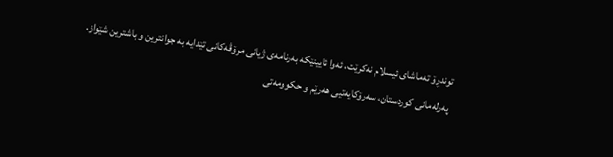توندڕۆ ته‌ماشاى ئیسلام نه‌كرێت، ئه‌وا ئایینێكه‌ به‌رنامه‌ى ژیانى مرۆڤه‌كانى تێدایه‌ به‌ جوانترین و باشترین شێواز.
په‌رله‌مانى كوردستان، سه‌رۆكایه‌تیى هه‌رێم ‌و حكوومه‌تى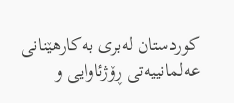كوردستان له‌برى به‌كارهێنانى عه‌لمانییه‌تى ڕۆژئاوایی و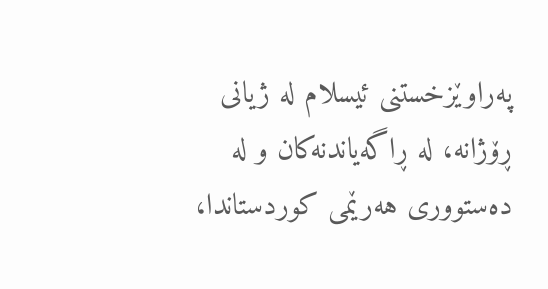په‌راوێزخستنى ئیسلام له‌ ژیانى ڕۆژانه‌، له‌ ڕاگه‌یاندنه‌كان و له‌ ده‌ستوورى هه‌رێمى كوردستاندا،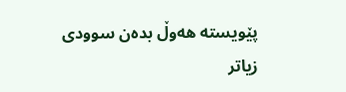پێویسته‌ هه‌وڵ بده‌ن سوودى زیاتر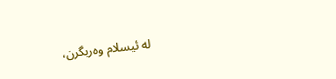له‌ ئیسلام وه‌ربگرن،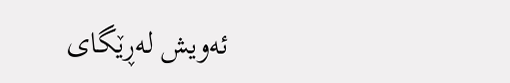ئه‌ویش له‌ڕێگاى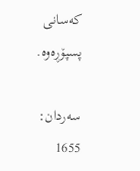كه‌سانى پسپۆڕه‌وه‌.

سەردان:  1655